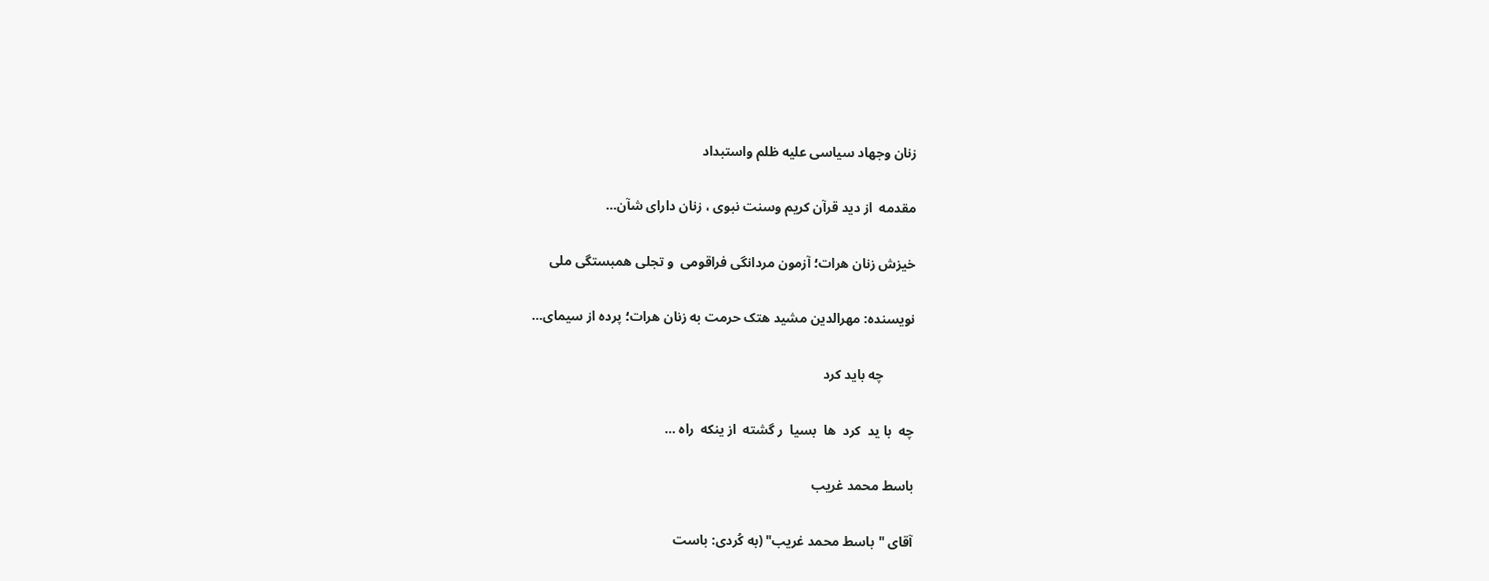زنان وجهاد سیاسی علیه ظلم واستبداد

مقدمه  از دید قرآن کریم وسنت نبوی ، زنان دارای شآن…

خیزش زنان هرات؛ آزمون مردانگی فراقومی  و تجلی همبستگی ملی

نویسنده: مهرالدین مشید هتک حرمت به زنان هرات؛ پرده از سیمای…

         چه باید کرد

چه  با ید  کرد  ها  بسیا  ر گشته  از ینکه  راه …

باسط محمد غریب

آقای "باسط محمد غریب" (به کُردی: باست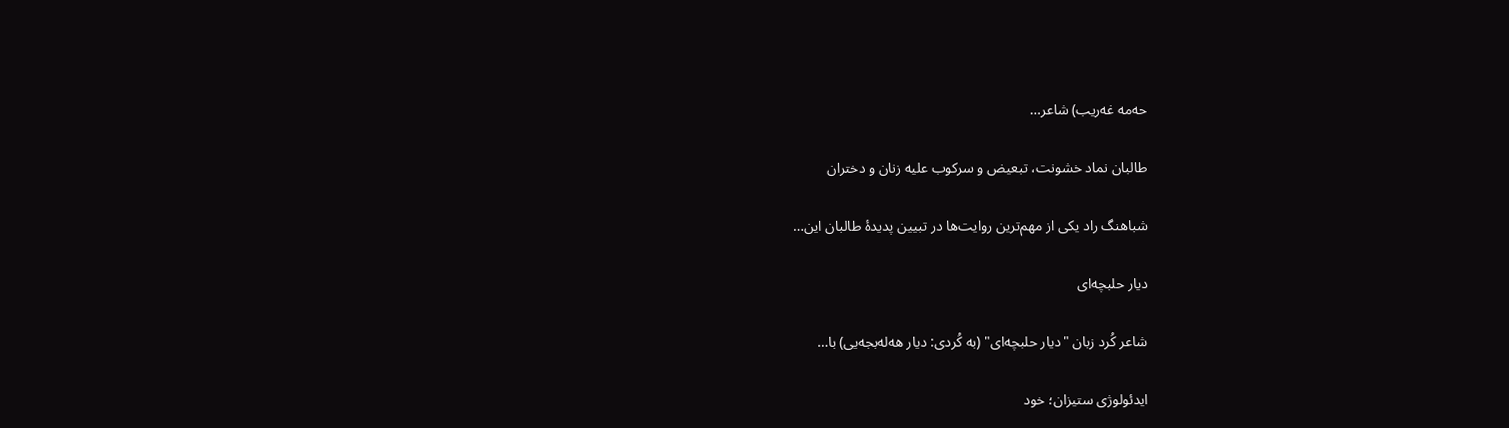حەمە غەریب) شاعر…

طالبان نماد خشونت، تبعیض و سرکوب علیه زنان و دختران

شباهنگ راد یکی از مهم‌ترین روایت‌ها در تبیین پدیدهٔ طالبان این…

دیار حلبچه‌ای

شاعر کُرد زبان "دیار حلبچه‌ای" (به کُردی: دیار هه‌له‌بجه‌یی) با…

ایدئولوژی ستیزان؛ خود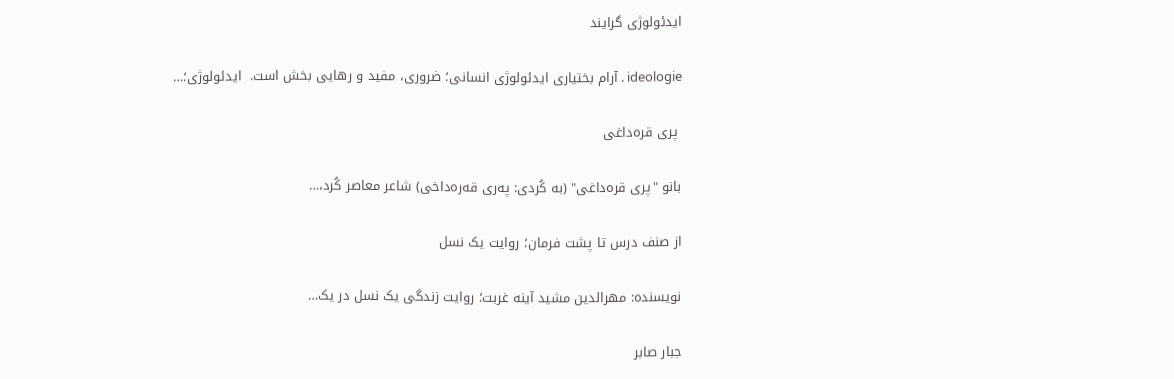ایدئولوژی گرایند

ideologie . آرام بختیاری ایدئولوژی انسانی؛ ضروری، مفید و رهایی بخش است.  ایدئولوژی؛…

 پری قره‌داغی

بانو "پری قره‌داغی" (به کُردی: پەری قەرەداخی) شاعر معاصر کُرد،…

از صنف درس تا پشت فرمان؛ روایت یک نسل

نویسنده: مهرالدین مشید آینه غربت؛ روایت زندگی یک نسل در یک…

جبار صابر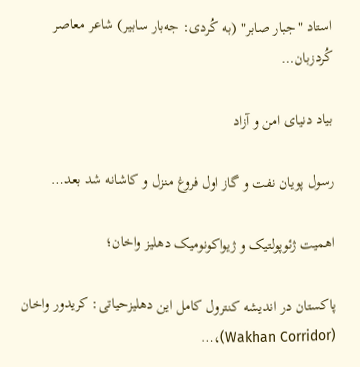استاد "جبار صابر" (به کُردی: جەبار سابیر) شاعر معاصر کُردزبان…

بیاد دنیای امن و آزاد

رسول پویان نفت و گاز اول فروغ منزل و کاشانه شد بعد…

اهمیت ژئوپولتیک و ژیواکونومیک دهلیز واخان؛

پاکستان در اندیشه کنترول کامل این دهلیزحیاتی: کریدور واخان (Wakhan Corridor)،…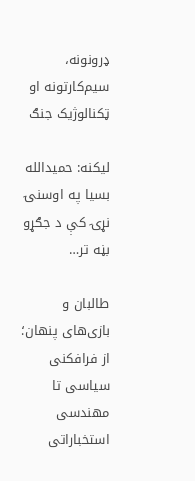ډرونونه، سیم‌کارتونه او ټکنالوژیک جنګ

ليکنه: حميدالله بسيا په اوسنۍ نړۍ کې د جګړو بڼه تر…

طالبان و بازی‌های پنهان؛ از فرافکنی سیاسی تا مهندسی استخباراتی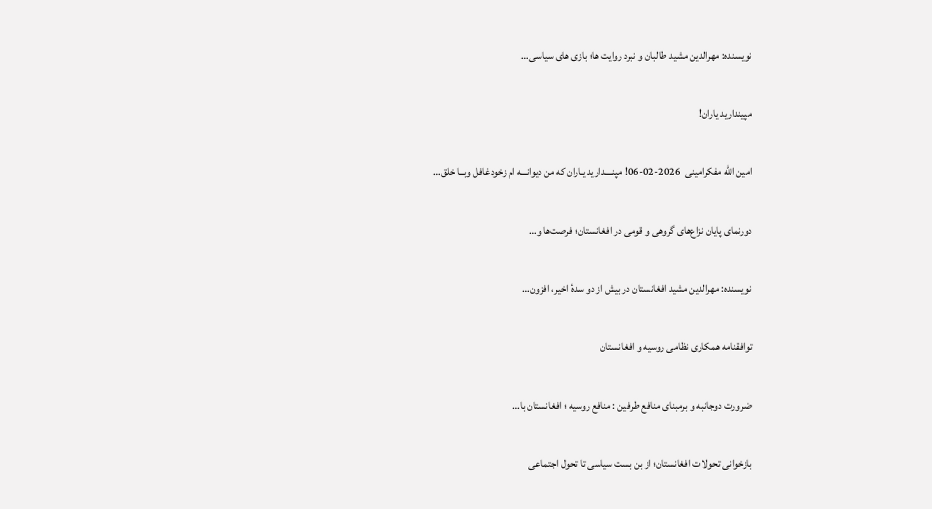نویسنده: مهرالدین مشید طالبان و نبرد روایت ها؛ بازی های سیاسی…

مپیندارید یاران!

امین الله مفکرامینی  2026-02-06! مپنــــدارید یـاران که من دیوانـــه ام زخودغافل وبــا خلق…

دورنمای پایان نزاع‌های گروهی و قومی در افغانستان؛ فرصت‌ها و…

نویسنده: مهرالدین مشید افغانستان در بیش از دو سدهٔ اخیر، افزون…

توافقنامه همکاری نظامی روسیه و افغانستان

ضرورت دوجانبه و برمبنای منافع طرفین : منافع روسیه ؛ افغانستان با…

بازخوانی تحولات افغانستان؛ از بن بست سیاسی تا تحول اجتماعی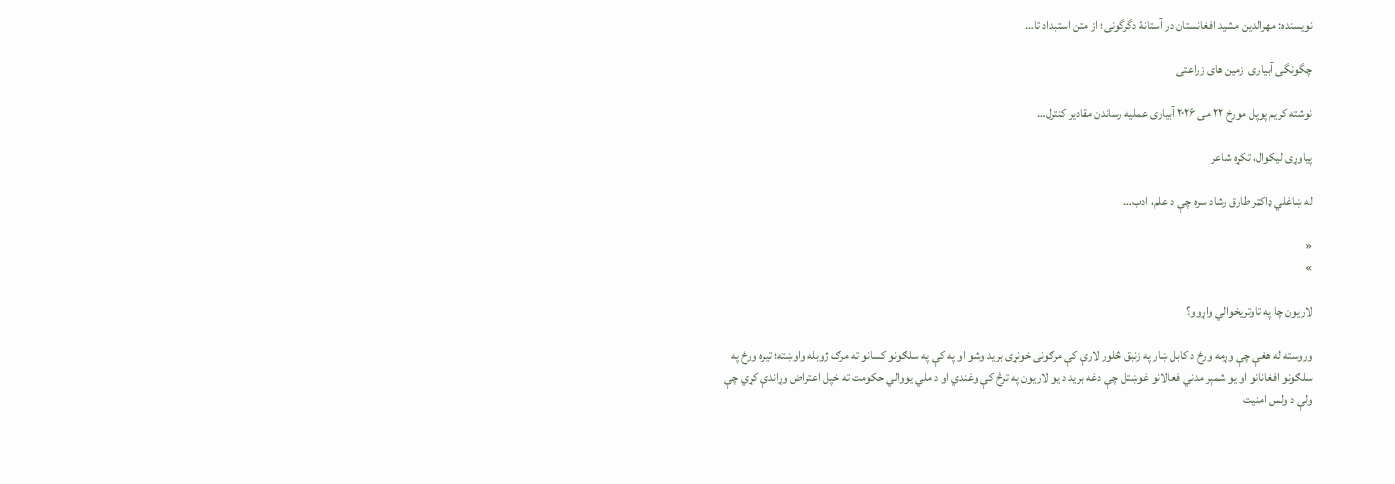نویسنده: مهرالدین مشید افغانستان در آستانهٔ دگرگونی؛ از متن استبداد تا…

چگونگی آبیاری  زمین های زراعتی

نوشته کریم پوپل مورخ ۲۲ می ۲۰۲۶ آبیاری عملیه رساندن مقادیر کنترل…

پیاوړی لیکوال، تکړه شاعر

له ښاغلي ډاکټر طارق رشاد سره چې د علم، ادب…

«
»

لاريون چا په تاوتريخوالي واړوو؟

وروسته له هغې چې وړمه ورځ د کابل ښار په زنبق څلور لارې کې مرګونی خونړی بريد وشو او په کې په سلګونو کسانو ته مرګ ژوبله واوښته؛ تيره ورځ په سلګونو افغانانو او يو شمېر مدني فعالانو غوښتل چې دغه بريد د يو لاريون په ترڅ کې وغندي او د ملي يووالي حکومت ته خپل اعتراض وړاندې کړي چې ولې د ولس امنيت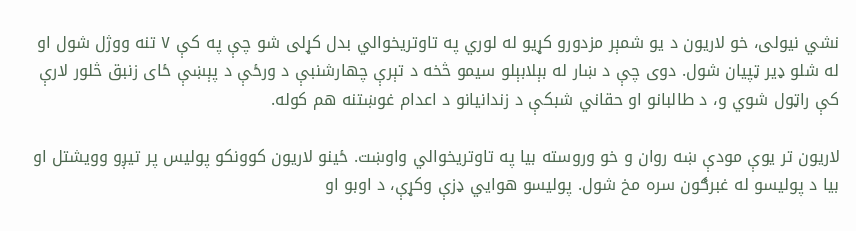نشي نيولی، خو لاريون د يو شمېر مزدورو کړيو له لوري په تاوتريخوالي بدل کړلی شو چې په کې ۷ تنه ووژل شول او له شلو ډير ټپيان شول. دوى چې د ښار له بېلابېلو سيمو څخه د تېرې چهارشنبې د ورځې د پېښې ځاى زنبق څلور لارې کې راټول شوي و، د طالبانو او حقاني شبکې د زندانيانو د اعدام غوښتنه هم کوله.

لاريون تر يوې مودې ښه روان و خو وروسته بيا په تاوتريخوالي واوښت. ځينو لاريون کوونکو پوليس پر تيږو وويشتل او بيا د پوليسو له غبرګون سره مخ شول. پوليسو هوايي ډزې وکړې، د اوبو او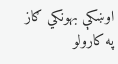اوښکې بهونکي ګاز په کارولو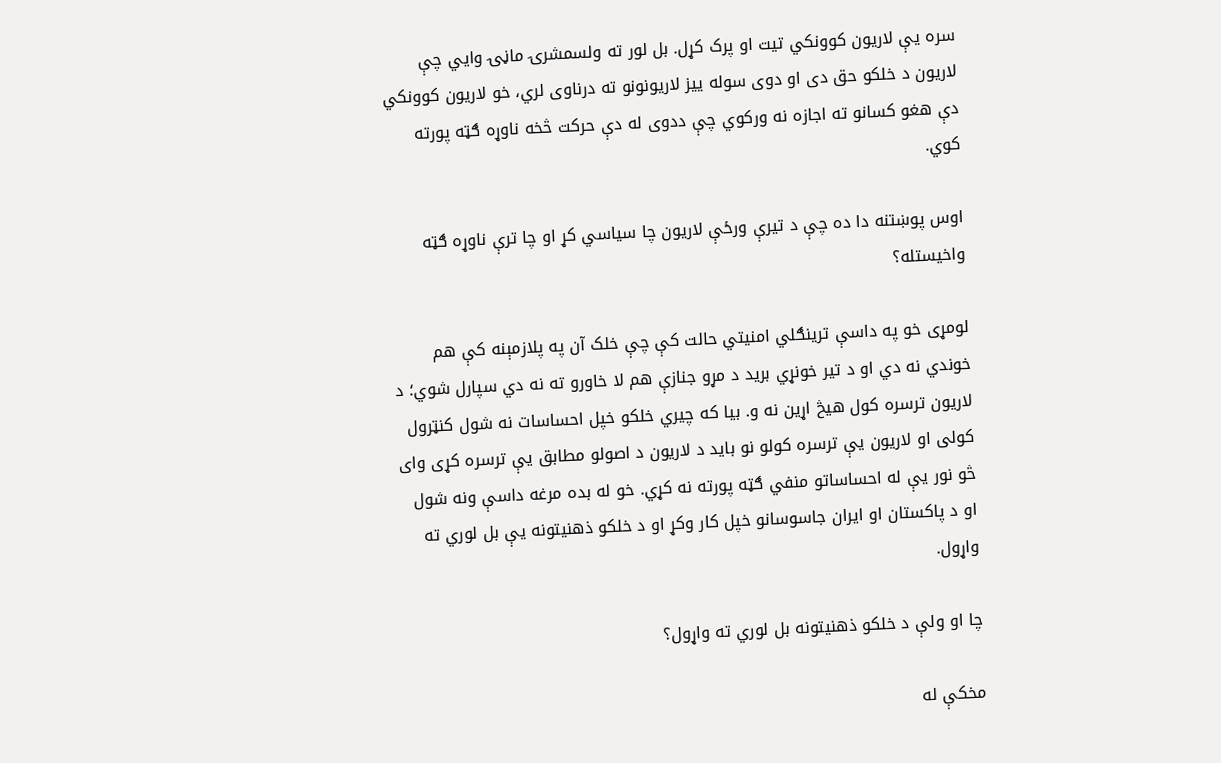سره يې لاريون کوونکي تيت او پرک کړل. بل لور ته ولسمشرۍ ماڼۍ وايي چې لاريون د خلکو حق دى او دوى سوله ييز لاريونونو ته درناوى لري، خو لاريون کوونکي دې هغو کسانو ته اجازه نه ورکوي چې ددوى له دې حرکت څخه ناوړه ګټه پورته کوي.

اوس پوښتنه دا ده چې د تيرې ورځې لاريون چا سياسي کړ او چا ترې ناوړه ګټه واخيستله؟

لومړی خو په داسې ترينګلي امنيتي حالت کې چې خلک آن په پلازمېنه کې هم خوندي نه دي او د تير خونړي بريد د مړو جنازې هم لا خاورو ته نه دي سپارل شوي؛ د لاريون ترسره کول هيڅ اړين نه و. بيا که چيري خلکو خپل احساسات نه شول کنټرول کولی او لاريون يې ترسره کولو نو بايد د لاريون د اصولو مطابق يې ترسره کړی وای څو نور يې له احساساتو منفي ګټه پورته نه کړي. خو له بده مرغه داسې ونه شول او د پاکستان او ايران جاسوسانو خپل کار وکړ او د خلکو ذهنيتونه يې بل لوري ته واړول.

چا او ولې د خلکو ذهنيتونه بل لوري ته واړول؟

مخکې له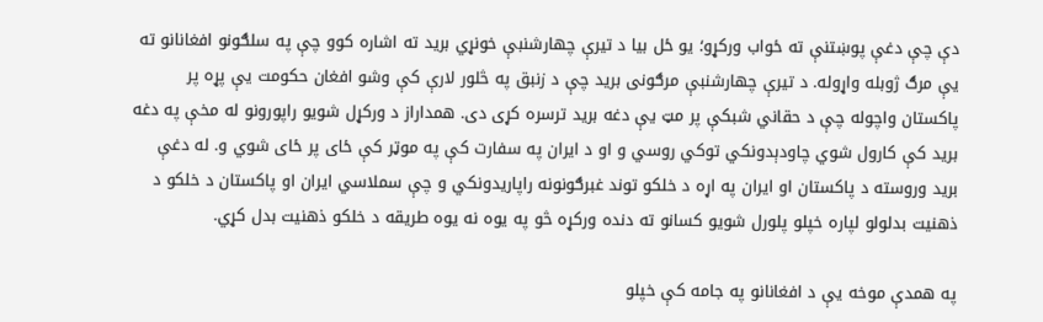دې چې دغې پوښتنې ته ځواب ورکړو؛ يو ځل بيا د تيرې چهارشنبې خونړي بريد ته اشاره کوو چې په سلګونو افغانانو ته يې مرګ ژوبله واړوله. د تيرې چهارشنبې مرګونی بريد چې د زنبق په څلور لارې کې وشو افغان حکومت يې پړه پر پاکستان واچوله چې د حقاني شبکې پر مټ يې دغه بريد ترسره کړی دی. همداراز د ورکړل شويو راپورونو له مخې په دغه بريد کې کارول شوي چاودېدونکي توکي روسي و او د ايران په سفارت کې په موټر کې ځای پر ځای شوي و. له دغې بريد وروسته د پاکستان او ايران په اړه د خلکو توند غبرګونونه راپاريدونکي و چې سملاسي ايران او پاکستان د خلکو د ذهنيت بدلولو لپاره خپلو پلورل شويو کسانو ته دنده ورکړه څو په يوه نه يوه طريقه د خلکو ذهنيت بدل کړي.

په همدې موخه يې د افغانانو په جامه کې خپلو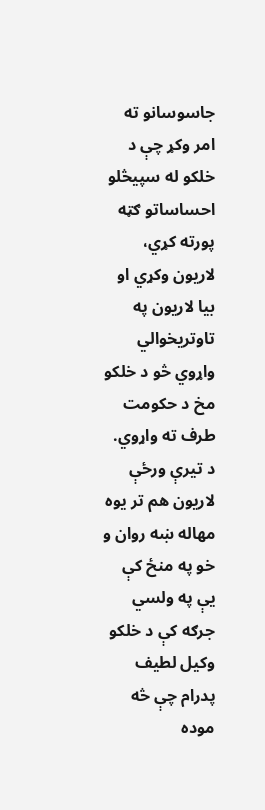جاسوسانو ته امر وکړ چې د خلکو له سپيڅلو احساساتو ګټه پورته کړي، لاريون وکړي او بيا لاريون په تاوتريخوالي واړوي څو د خلکو مخ د حکومت طرف ته واړوي. د تيرې ورځې لاريون هم تر يوه مهاله ښه روان و خو په منځ کې يې په ولسي جرګه کې د خلکو وکيل لطيف پدرام چې څه موده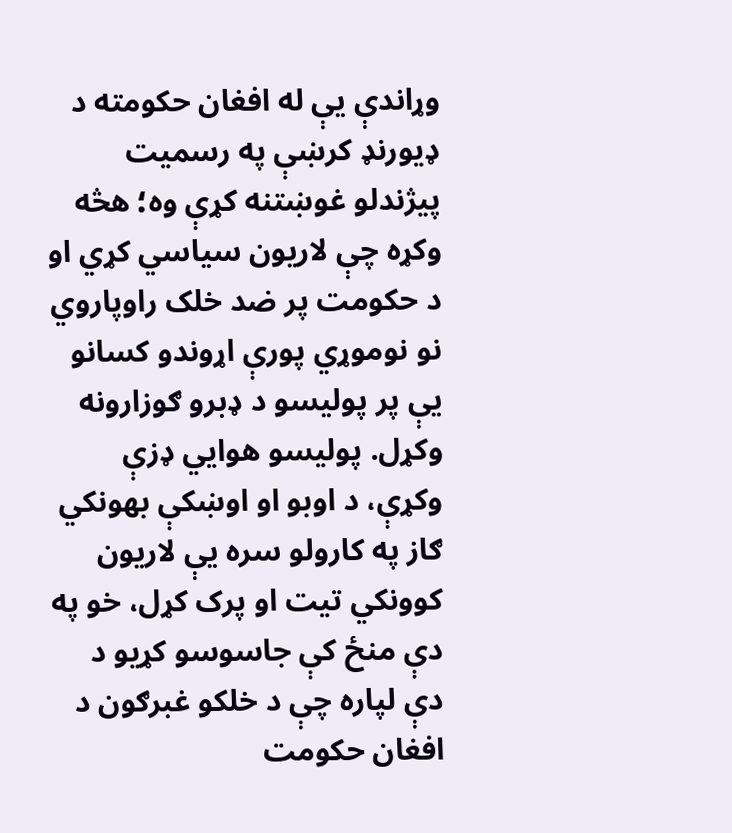وړاندې يې له افغان حکومته د ډيورنډ کرښې په رسميت پيژندلو غوښتنه کړې وه؛ هڅه وکړه چې لاريون سياسي کړي او د حکومت پر ضد خلک راوپاروي نو نوموړي پورې اړوندو کسانو يې پر پوليسو د ډبرو ګوزارونه وکړل. پوليسو هوايي ډزې وکړې، د اوبو او اوښکې بهونکي ګاز په کارولو سره يې لاريون کوونکي تيت او پرک کړل، خو په دې منځ کې جاسوسو کړيو د دې لپاره چې د خلکو غبرګون د افغان حکومت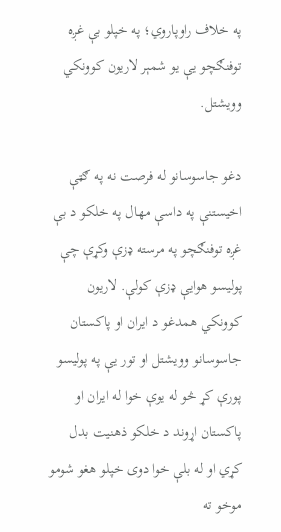په خلاف راوپاروي؛ په خپلو بې غږه توفنګچو يې يو شمېر لاريون کوونکي وويشتل.

دغو جاسوسانو له فرصت نه په ګټې اخيستنې په داسې مهال په خلکو د بې غږه توفنګچو په مرسته ډزې وکړې چې پوليسو هوايې ډزې کولې. لاريون کوونکي همدغو د ايران او پاکستان جاسوسانو وويشتل او تور يې په پوليسو پورې کړ څو له يوې خوا له ايران او پاکستان اړوند د خلکو ذهنيت بدل کړي او له بلې خوا دوی خپلو هغو شومو موخو ته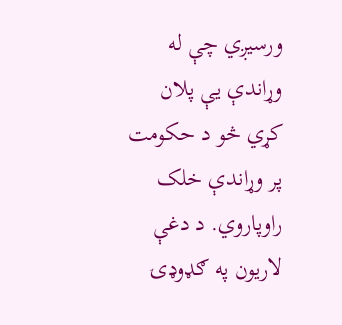ورسيږي چې له وړاندې يې پلان کړي څو د حکومت پر وړاندې خلک راوپاروي. د دغې لاريون په ګډوډۍ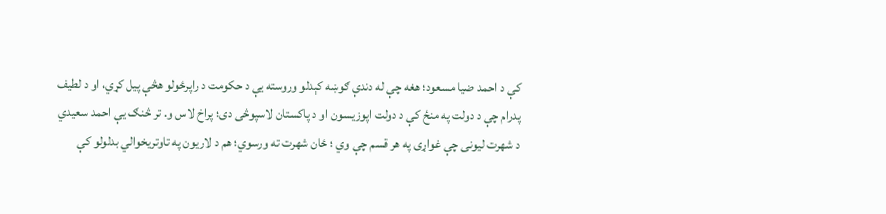کې د احمد ضيا مسعود؛ هغه چې له دندې ګوښه کېدلو وروسته يې د حکومت د راپرځولو هڅې پيل کړي، او د لطيف پدرام چې د دولت په منځ کې د دولت اپوزيسون او د پاکستان لاسپوڅی دی؛ پراخ لاس و. تر څنګ يې احمد سعيدي د شهرت ليونی چې غواړی په هر قسم چې وي ؛ ځان شهرت ته ورسوي؛ هم د لاريون په تاوتريخوالي بدلولو کې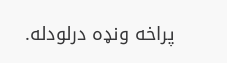پراخه ونډه درلودله.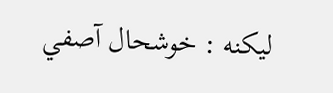لیکنه : خوشحال آصفي